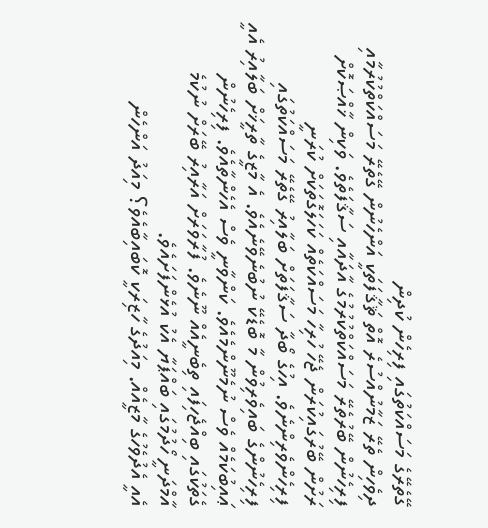ގޭތެރޭގެ މަސައްކަތުގައި ފިރިހެން ކުދިން
ދިވެހިން ތެރޭ ޒަމާނުއްސުރެ އޮތް ޘަޤާފަތަކީ އަންހެނުން ގޭތެރޭ މަސައްކަތްކުރުމާއި ފިރިހެނުން ބޭރުތެރޭ މަސައްކަތްކުރުމުގެ އާދައާއި ސަޤާފަތެވެ. ވަކިން ޚާއްޞަކޮށް ރަށުން ބޭރުގައިކުރަން ޖެހޭ ހުރިހާ މަސައްކަތެއް ކަހަލަގޮތަކަށް ކުރަނީ ފިރިހެންވެރިންނެވެ. އިހުގެ ބޯދާ ސަޤާފަތަށް ބަލާއިރު ގޭތެރޭ މަސައްކަތުގައި ފިރިހެނުންގެ ބައިވެރިވުން މާ ބޮޑެކޭ ނުބުނެވޭނެއެވެ. އެ މާޒީގެ ތާރީޚަށް ބަލާއިރު އެއީ ޢައިބުކަމެއް ވެސް ނުމެނޫންމެއެވެ. ކަންވާނީ ވެސް އެހެންތާއެވެ. ފިރިހެނުން ގެތަކުގައި ބިއްޖެހިފައި ތިބެނީއެއް ނޫނެވެ. ފުރާވަރަށް އަރާއިރު ބޭރަށް ނުކުމެ އާމްދަނީ ހޯދުމުގައި ބައްޕަޔާ އެކު އުޅެންފަށައެވެ.
އެއީ އެދުވެހުގެ މާޒީއެއް. މިއަދުގެ ހާޒިރަކީ ކޮބައިބާއެވެ؟ މިއަދު އަންހެން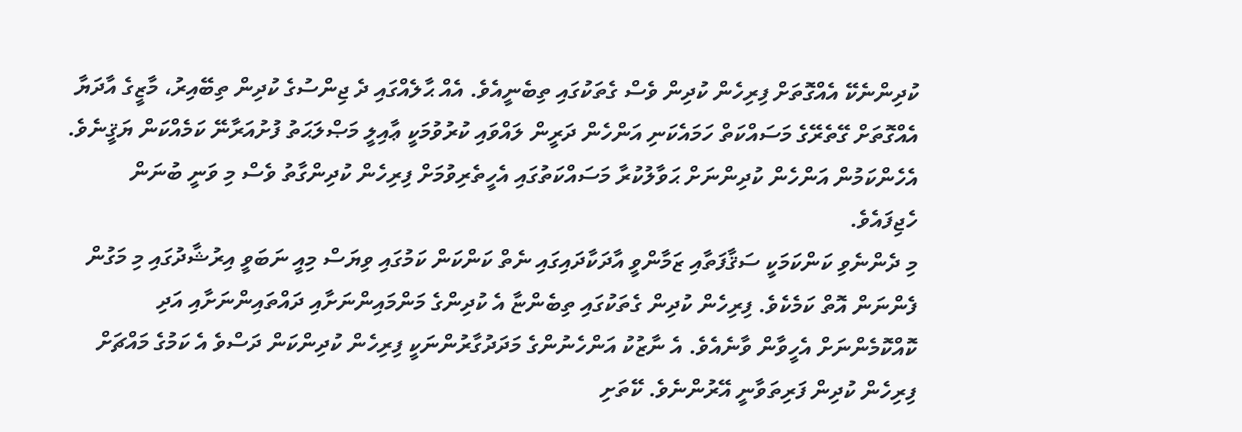ކުދިންނެކޭ އެއްގޮތަށް ފިރިހެން ކުދިން ވެސް ގެތަކުގައި ތިބެނީއެވެ. އެއް ޙާލެއްގައި ދެ ޖިންސުގެ ކުދިން ތިބޭއިރު، މާޒީގެ އާދަޔާ އެއްގޮތަށް ގޭތެރޭގެ މަސައްކަތް ހަމައެކަނި އަންހެން ދަރީން ލައްވައި ކުރުވުމަކީ ޢާއިލީ މަޞްލަޙަތު ފުށުއަރާނޭ ކަމެއްކަން ޔަޤީނެވެ. އެހެންކަމުން އަންހެން ކުދިންނަށް ޙަވާލުކުރާ މަސައްކަތުގައި އެހީތެރިވުމަށް ފިރިހެން ކުދިންގާތު ވެސް މި ވަނީ ބުނަން ހެޖިފައެވެ.
މި ދެންނެވި ކަންކަމަކީ ސަޤާފަތާއި ޒަމާންވީ އާދަކާދައިގައި ނެތް ކަންކަން ކަމުގައި ވިޔަސް މިއީ ނަބަވީ އިރުޝާދުގައި މި މަގުން ފެންނަން އޮތް ކަމެކެވެ. ފިރިހެން ކުދިން ގެތަކުގައި ތިބެންޏާ އެ ކުދިންގެ މަންމައިންނަށާއި ދައްތައިންނަށާއި އަދި ކޮއްކޮމެންނަށް އެހީވާން ވާނެއެވެ. އެ ނާޒުކު އަންހެނުންގެ މަދަދުގާރުންނަކީ ފިރިހެން ކުދިންކަން ދަސްވެ އެ ކަމުގެ މައްޗަށް ފިރިހެން ކުދިން ފަރިތަވާނީ އޭރުންނެވެ. ކޭތަށި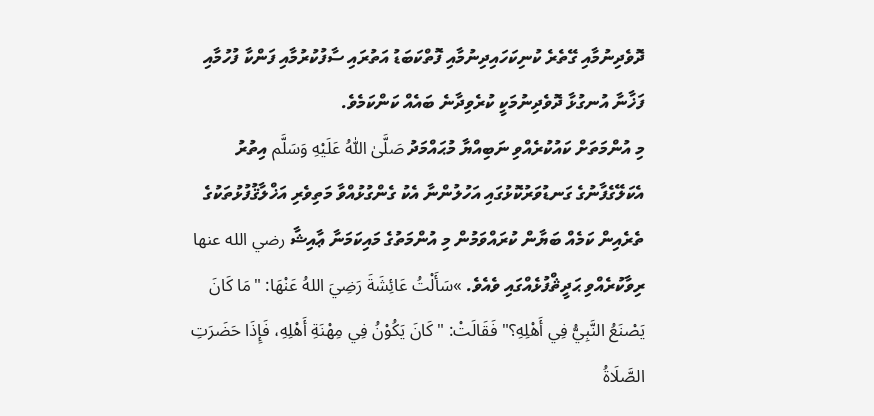ދޮވެދިނުމާއި ގޭތެރެ ކުނިކަހައިދިނުމާއި ފޮތްކަބަޑު އަތުރައި ސާފުކުރުމާއި ފަންކާ ފުހުމާއި ފަޚާނާ އުނގުޅާ ދޮވެދިނުމަކީ ކުރެވިދާނެ ބައެއް ކަންކަމެވެ.
މި އުންމަތަށް ކައުކުރެއްވި ނަބިއްޔާ މުޙައްމަދު صَلَّىٰ اللّٰهُ عَلَيْهِ وَسَلَّم އިތުރު އެކަލޭގެފާނުގެ ގަނޑުވަރުކޮޅުގައި އަހުލުންނާ އެކު ގެންގުޅުއްވާ މަތިވެރި އަޚްލާޤުފުޅުތަކުގެ ތެރެއިން ކަމެއް ބަޔާން ކުރައްވަމުން މި އުންމަތުގެ މައިކަމަނާ ޢާއިޝާ رضي الله عنها ރިވާކުރެއްވި ޙަދީޘްފުޅެއްގައި ވެއެވެ. »سَأَلْتُ عَائِشَةَ رَضِيَ اللهُ عَنْهَا: "مَا كَانَ يَصْنَعُ النَّبِيُّ فِي أَهْلِهِ؟" فَقَالَتْ: "كَانَ يَكُوْنُ فِي مِهْنَةِ أَهْلِهِ، فَإِذَا حَضَرَتِ الصَّلَاةُ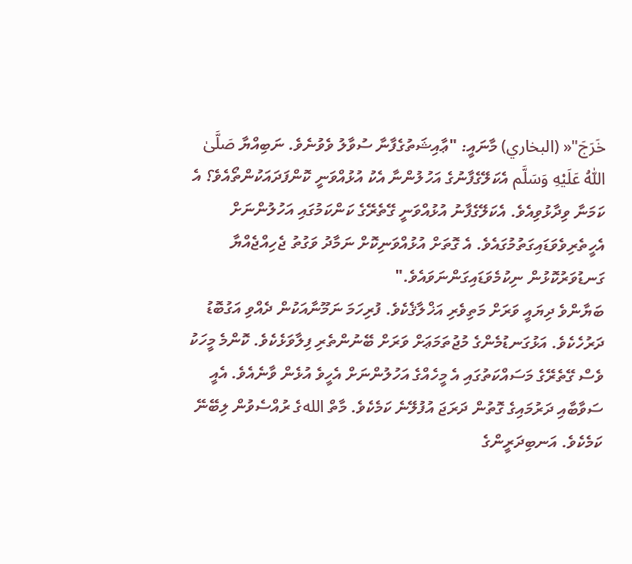خَرَجَ"« (البخاري) މާނައީ: "ޢާއިޝަތުގެފާނާ ސުވާލު ވެވުނެވެ. ނަބިއްޔާ صَلَّىٰ اللّٰهُ عَلَيْهِ وَسَلَّم އެކަލޭގެފާނުގެ އަހުލުންނާ އެކު އުޅުއްވަނީ ކޮންފަދައަކުންތޯއެވެ؟ އެ ކަމަނާ ވިދާޅުވިއެވެ. އެކަލޭގެފާނު އުޅުއްވަނީ ގޭތެރޭގެ ކަންކަމުގައި އަހުލުންނަށް އެހީތެރިވެވަޑައިގަތުމުގައެވެ. އެ ގޮތަށް އުޅުއްވަނިކޮށް ނަމާދު ވަގުތު ޖެހިއްޖެއްޔާ ގަނޑުވަރުކޮޅުން ނިކުމެވަޑައިގަންނަވައެވެ."
ބަޔާންވެ ދިޔައީ ވަރަށް މަތިވެރި އަޚްލާޤެކެވެ. ފުރިހަމަ ނަމޫނާއަކުން ދެއްވި އަގުބޮޑު ދަރުހެކެވެ. އަޅުގަނޑުމެންގެ މުޖުތަމަޢަށް ވަރަށް ބޭނުންތެރި ފިލާވަޅެކެވެ. ކޮންމެ މީހަކު ވެސް ގޭތެރޭގެ މަސައްކަތުގައި އެ މީހެއްގެ އަހުލުންނަށް އެހީވެ އުޅެން ވާނެއެވެ. އެއީ ސަވާބާއި ދަރުމައިގެ ގޮތުން ދަރަޖަ އުފުލޭނެ ކަމެކެވެ. މާތް اللهގެ ރުއްސެވުން ލިބޭނޭ ކަމެކެވެ. އަނބިދަރީންގެ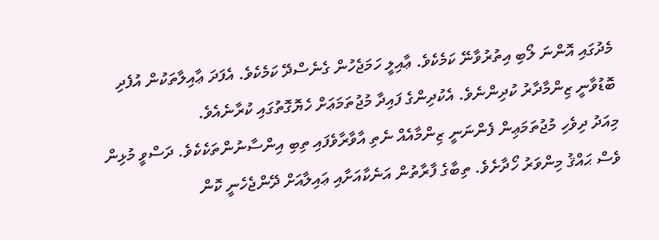މެދުގައި އޮންނަ ލޯބި އިތުރުވާނޭ ކަމެކެވެ. ޢާއިލީ ހަމަޖެހުން ގެނެސްދޭ ކަމެކެވެ. އެފަދަ ޢާއިލާތަކުން އުފެދި ބޮޑުވާނީ ޒިންމާދާރު ކުދިންނެވެ. އެކުދިންގެ ފައިދާ މުޖުތަމަޢަށް ހެޔޮގޮތުގައި ކުރާނެއެވެ.
މިއަދު ދިވެހި މުޖުތަމަޢިން ފެންނަނީ ޒިންމާއެއް ނެތި އާވާރާވެފައި ތިބި އިންސާނުންތަކެކެވެ. ދަސްވީ މުޅިން ވެސް ޙައްޤު މިންވަރު ހޯދާށެވެ. ތިބާގެ ފާރާތުން އަނެކާއަށާއި ޢައިލާއަށް ދޭންޖެހެނީ ކޮން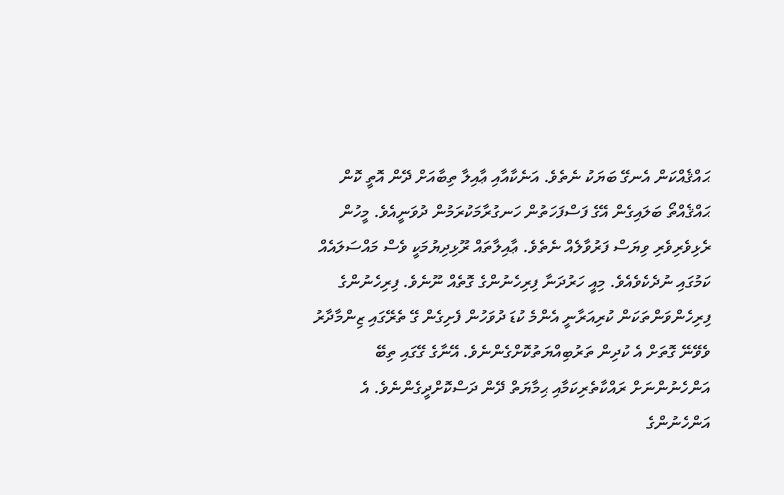ޙައްޤެއްކަން އެނގޭ ބަޔަކު ނެތެވެ. އަނެކާއާއި ޢާއިލާ ތިބާއަށް ދޭން އޮތީ ކޮން ޙައްޤެއްތޯ ބަލައިގެން އޭގެ ފަސްފަހަތުން ހަނގުރާމަކުރަމުން ދުވަނީއެވެ. މީހުން ރެޅިވެރިވެރި ވިޔަސް ފަރުވާލެއް ނެތެވެ. ޢާއިލާތައް ރޫޅިދިޔުމަކީ ވެސް މައްސަލައެއް ކަމުގައި ނުދެކެވެއެވެ. މިއީ ހަރުދަނާ ފިރިހެނުންގެ ގޮތެއް ނޫނެވެ. ފިރިހެނުންގެ ފިރިހެންވަންތަކަން ކުރިއަރާނީ އެންމެ ކުޑަ ދުވަހުން ފެށިގެން ގޭ ތެރޭގައި ޒިންމާދާރު ވެވޭނޭ ގޮތަށް އެ ކުދިން ތަރުބިއްޔަތުކޮށްގެންނެވެ. އޭނާގެ ގޭގައި ތިބޭ އަންހެނުންނަށް ރައްކާތެރިކަމާއި ޙިމާޔަތް ދޭން ދަސްކޮށްދީގެންނެވެ. އެ އަންހެނުންގެ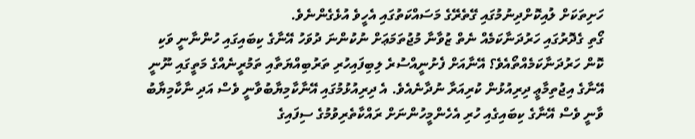ހަށިތަކަށް ލުއިކޮށްދިނުމުގައި ގޭތެރޭގެ މަސައްކަތުގައި އެހީވެ އުޅެގެންނެވެ.
ގޯތި ގެދޮރުގައި ހަރުދަނާކަމެއް ނެތް ޒުވާނާ މުޖުތަމަޢަށް ނުކުންނަ ދުވަހު އޭނާގެ ކިބައިގައި ހުންނާނީ ވަކި ކޮން ހަރުދަނާކަމެއްތޯއެވެ؟ އޭނާއަށް ފެށުނީއްސުރެ ލިބިފައިހުރި ތަރުބިއްޔަތާއި ތަމުރީނެއްގެ މަތީގައި ނޫނީ އޭނާގެ އިޖުތިމާޢީ ދިރިއުޅުން ކުރިއަރާ ނުދާނެއެވެ. އެ ދިރިއުޅުމުގައި އޭނާކާމިޔާބުވާނީ ވެސް އަދި ނާކާމިޔާބު ވާނީ ވެސް އޭނާގެ ކިބައިގެއި ހުރި އެހެންމީހުންނަށް ރައްކާތެރިވުމުގެ ސިފައިގެ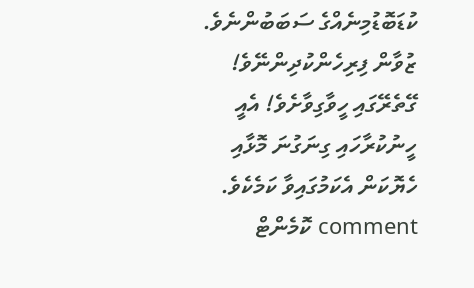ކުޑަބޮޑުމިނެއްގެ ސަބަބުންނެވެ. ޒުވާން ފިރިހެންކުދިންނޭވެ! ގޭތެރޭގައި ހީވާގިވާށެވެ! އެއީ ހީނުކުރާހައި ގިނަގުނަ މޮޅާއި ހެޔޮކަން އެކަމުގައިވާ ކަމެކެވެ.
comment ކޮމެންޓް